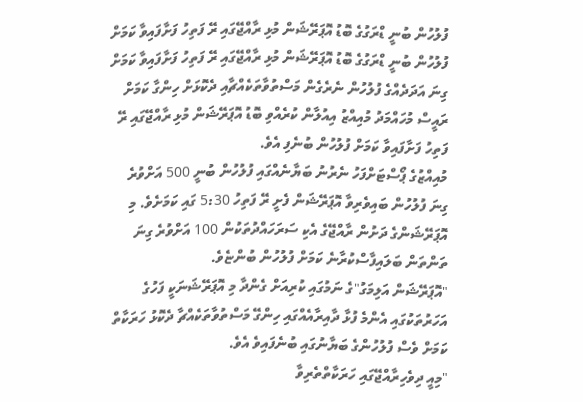ފުލުހުން ބުނީ ޑްރަގުގެ ބޮޑު އޮޕަރޭޝަން މުޅި ރާއްޖޭގައި ރޭ ފަތިހު ފަށާފައިވާ ކަމަށް ފުލުހުން ބުނީ ޑްރަގުގެ ބޮޑު އޮޕަރޭޝަން މުޅި ރާއްޖޭގައި ރޭ ފަތިހު ފަށާފައިވާ ކަމަށް
ގިނަ އަދަދެއްގެ ފުލުހުން ނެރެގެން މަސްތުވާތަކެއްޗާއި ދެކޮޅަށް ހިންގާ ކަމަށް ރައީސް މުހައްމަދު މުއިއްޒު އިއުލާން ކުރެއްވި ބޮޑު އޮޕަރޭޝަން މުޅި ރާއްޖޭގައި ރޭ ފަތިހު ފަށާފައިވާ ކަމަށް ފުލުހުން ބުނެފި އެވެ.
މުއިއްޒުގެ ޕޯސްޓަށްފަހު ނެރުނު ބަޔާނެއްގައި ފުލުހުން ބުނީ 500 އަށްވުރެ ގިނަ ފުލުހުން ބައިވެރިވާ އޮޕަރޭޝަން ފެށީ ރޭ ފަތިހު 5:30 ގައި ކަމަށެވެ. މި އޮޕަރޭޝަންގެ ދަށުން ރާއްޖޭގެ އެކި ސަރަހައްދުތަކުން 100 އަށްވުރެ ގިނަ ތަންތަން ބަލައިފާސްކުރާނެ ކަމަށް ފުލުހުން ބުންޏެވެ.
"އޮޕަރޭޝަން އަލިމަގު"ގެ ނަމުގައި ކުރިއަށް ގެންދާ މި އޮޕަރޭޝަނަކީ ފަހުގެ އަހަރުތަކުގައި އެންމެ ފުޅާ ދާއިރާއެއްގައި ހިންގޭ މަސްތުވާތަކެއްޗާ ދެކޮޅު ހަރަކާތް ކަމަށް ވެސް ފުލުހުންގެ ބަޔާނުގައި ބުނެފައިވެ އެވެ.
"މިއީ ދިވެހިރާއްޖޭގައި ހަރަކާތްތެރިވާ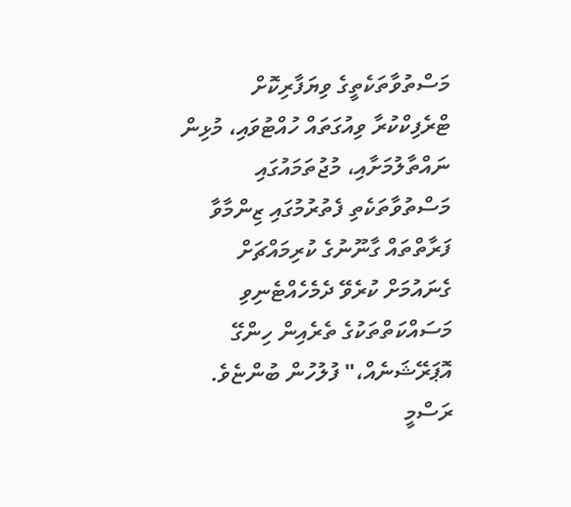މަސްތުވާތަކެތީގެ ވިޔަފާރިކޮށް ޓްރެފިކްކުރާ ވިއުގަތައް ހުއްޓުވައި، މުޅިން ނައްތާލުމަށާއި، މުޖުތަމައުގައި މަސްތުވާތަކެތި ފެތުރުމުގައި ޒިންމާވާ ފަރާތްތައް ގާނޫނުގެ ކުރިމައްޗަށް ގެނައުމަށް ކުރެވޭ ދެމެހެއްޓެނިވި މަސައްކަތްތަކުގެ ތެރެއިން ހިންގޭ އޮޕަރޭޝަނެއް،" ފުލުހުން ބުންޏެވެ.
ރަސްމީ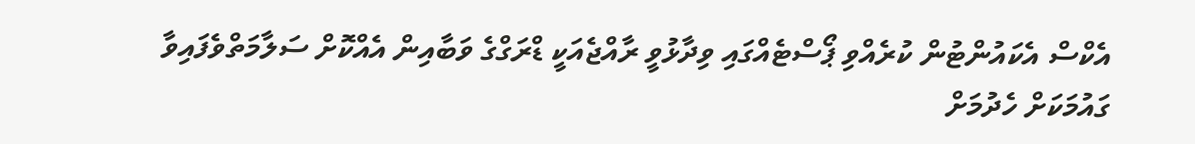އެކްސް އެކައުންޓުން ކުރެއްވި ޕޯސްޓެއްގައި ވިދާޅުވީ ރާއްޖެއަކީ ޑްރަގްގެ ވަބާއިން އެއްކޮށް ސަލާމަތްވެފައިވާ ގައުމަކަށް ހެދުމަށް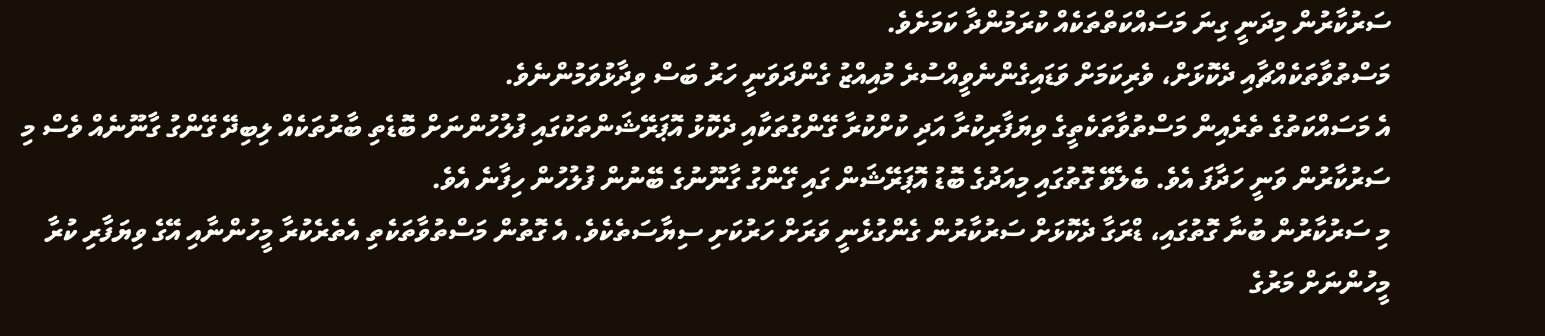ސަރުކާރުން މިދަނީ ގިނަ މަސައްކަތްތަކެއް ކުރަމުންދާ ކަމަށެވެ.
މަސްތުވާތަކެއްޗާއި ދެކޮޅަށް، ވެރިކަމަށް ވަޑައިގެންނެވީއްސުރެ މުއިއްޒު ގެންދަވަނީ ހަރު ބަސް ވިދާޅުވަމުންނެވެ.
އެ މަސައްކަތުގެ ތެރެއިން މަސްތުވާތަކެތީގެ ވިޔަފާރިކުރާ އަދި ކުށްކުރާ ގޭންގުތަކާއި ދެކޮޅު އޮޕަރޭޝަންތަކުގައި ފުލުހުންނަށް ބޮޑެތި ބާރުތަކެއް ލިބިދޭ ގޭންގު ގާނޫނެއް ވެސް މި ސަރުކާރުން ވަނީ ހަދާފަ އެވެ. ބެލެވޭ ގޮތުގައި މިއަދުގެ ބޮޑު އޮޕަރޭޝަން ގައި ގޭންގު ގާނޫނުގެ ބޭނުން ފުލުހުން ހިފާނެ އެވެ.
މި ސަރުކާރުން ބުނާ ގޮތުގައި، ޑްރަގާ ދެކޮޅަށް ސަރުކާރުން ގެންގުޅެނީ ވަރަށް ހަރުކަށި ސިޔާސަތެކެވެ. އެ ގޮތުން މަސްތުވާތަކެތި އެތެރެކުރާ މީހުންނާއި އޭގެ ވިޔަފާރި ކުރާ މީހުންނަށް މަރުގެ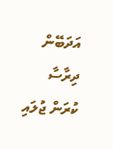އަދަބޭން ދިރާސާ ކުރަން ޖުލައި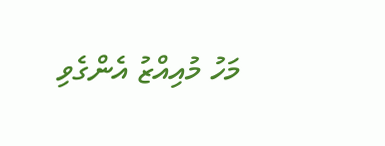މަހު މުއިއްޒު އެންގެވި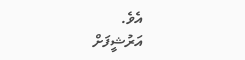އެވެ.
އަރުޝީފަށް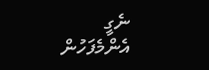ނެގީ
އެންމެފަހުން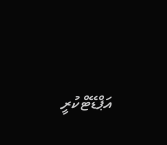އަޕްޑޭޓްކުރީ